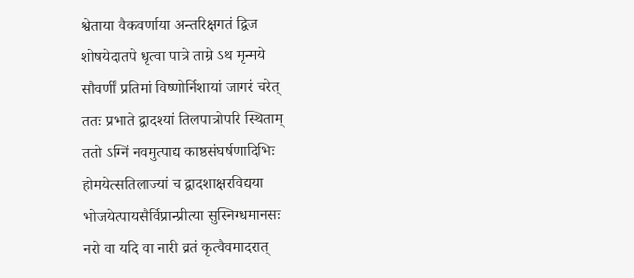श्वेताया वैकवर्णाया अन्तरिक्षगतं द्विज
शोषयेदातपे धृत्वा पात्रे ताम्रे ऽथ मृन्मये
सौवर्णीं प्रतिमां विष्णोर्निशायां जागरं चरेत्
ततः प्रभाते द्वादश्यां तिलपात्रोपरि स्थिताम्
ततो ऽग्निं नवमुत्पाद्य काष्ठसंघर्षणादिभिः
होमयेत्सतिलाज्यां च द्वादशाक्षरविद्यया
भोजयेत्पायसैर्विप्रान्प्रीत्या सुस्निग्धमानसः
नरो वा यदि वा नारी व्रतं कृत्वैवमादरात्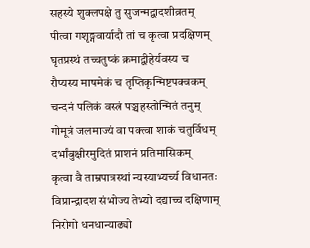सहस्ये शुक्लपक्षे तु सुजन्मद्वादशीव्रतम्
पीत्वा गशृङ्गवार्यादौ तां च कृत्वा प्रदक्षिणम्
घृतप्रस्थं तच्चतुष्कं क्रमाद्वीहेर्यवस्य च
रौप्यस्य माषमेकं च तृप्तिकृन्मिष्टपक्वकम्
चन्दनं पलिकं वस्त्रं पञ्चहस्तोन्मितं तनुम्
गोमूत्रं जलमाज्यं वा पक्त्वा शाकं चतुर्विधम्
दर्भांबुक्षीरमुदितं प्राशनं प्रतिमासिकम्
कृत्वा वै ताम्रपात्रस्थां न्यस्याभ्यर्च्य विधानतः
विप्रान्द्रादश संभोज्य तेभ्यो दद्याच्च दक्षिणाम्
निरोगो धनधान्याढ्यो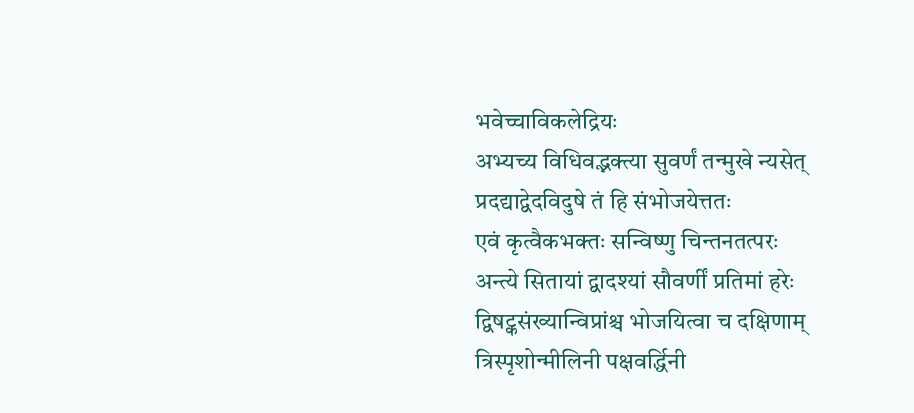भवेच्चाविकलेद्रियः
अभ्यच्य विधिवद्भक्त्या सुवर्णं तन्मुखे न्यसेत्
प्रदद्याद्वेदविदुषे तं हि संभोजयेत्ततः
एवं कृत्वैकभक्तः सन्विष्णु चिन्तनतत्परः
अन्त्ये सितायां द्वादश्यां सौवर्णीं प्रतिमां हरेः
द्विषट्कसंख्यान्विप्रांश्च भोजयित्वा च दक्षिणाम्
त्रिस्पृशोन्मीलिनी पक्षवर्द्धिनी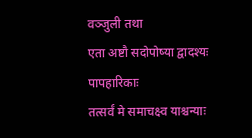वञ्जुली तथा
एता अष्टौ सदोपोष्या द्वादश्यः पापहारिकाः
तत्सर्वं मे समाचक्ष्व याश्चन्याः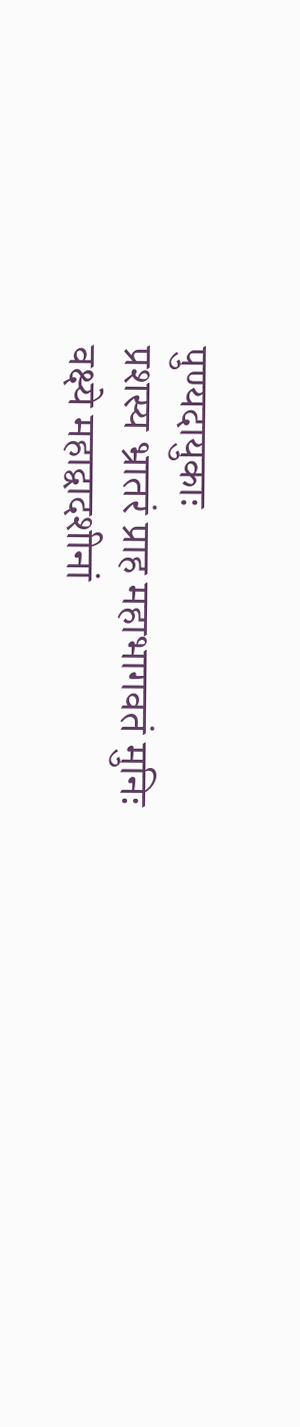पुण्यदायुकाः
प्रशस्य भ्रातरं प्राह महाभागवतं मुनिः
वक्ष्ये महाद्वादशीनां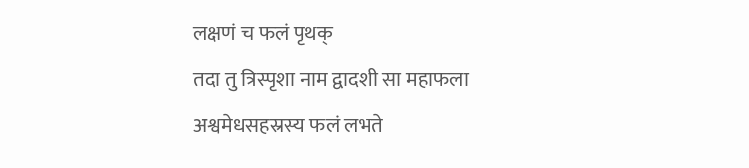लक्षणं च फलं पृथक्
तदा तु त्रिस्पृशा नाम द्वादशी सा महाफला
अश्वमेधसहस्रस्य फलं लभते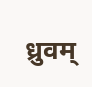ध्रुवम्